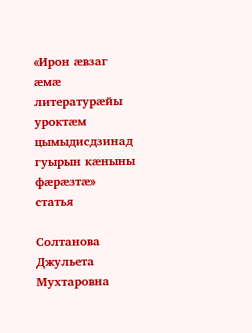«Ирон æвзаг æмæ литературæйы уроктæм цымыдисдзинад гуырын кæныны фæрæзтæ»
статья

Солтанова Джульета Мухтаровна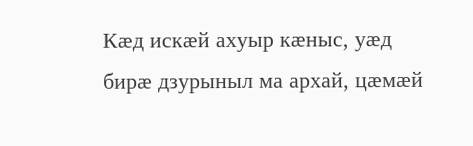Кæд искæй ахуыр кæныс, уæд бирæ дзурыныл ма архай, цæмæй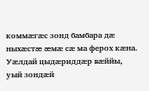коммæгæс зонд бамбара дæ ныхæстæ æмæ сæ ма ферох кæна. Уæлдай цыдæриддæр вæййы, уый зондæй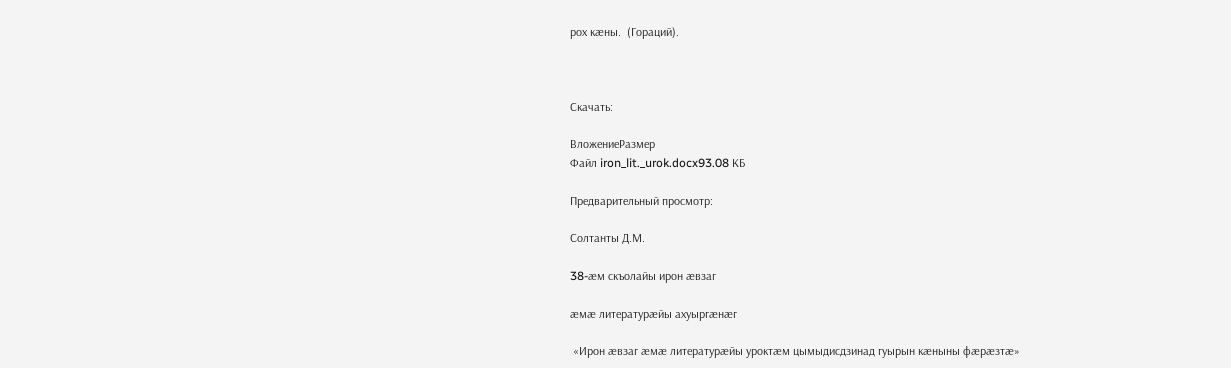рох кæны.  (Гораций).



Скачать:

ВложениеРазмер
Файл iron_lit._urok.docx93.08 КБ

Предварительный просмотр:

Солтанты Д.М.

38-æм скъолайы ирон æвзаг

æмæ литературæйы ахуыргæнæг

 «Ирон æвзаг æмæ литературæйы уроктæм цымыдисдзинад гуырын кæныны фæрæзтæ»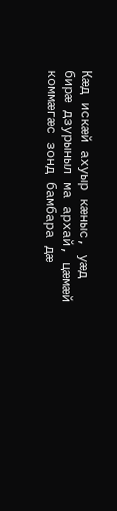Кæд искæй ахуыр кæныс, уæд бирæ дзурыныл ма архай, цæмæй   коммæгæс зонд бамбара дæ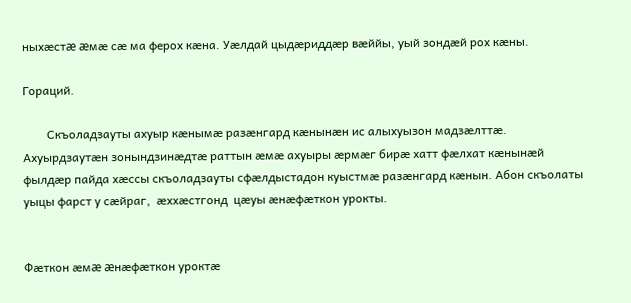ныхæстæ æмæ сæ ма ферох кæна. Уæлдай цыдæриддæр вæййы, уый зондæй рох кæны.

Гораций.

        Скъоладзауты ахуыр кæнымæ разæнгард кæнынæн ис алыхуызон мадзæлттæ. Ахуырдзаутæн зонындзинæдтæ раттын æмæ ахуыры æрмæг бирæ хатт фæлхат кæнынæй фылдæр пайда хæссы скъоладзауты сфæлдыстадон куыстмæ разæнгард кæнын. Абон скъолаты уыцы фарст у сæйраг,  æххæстгонд  цæуы æнæфæткон урокты.


Фæткон æмæ æнæфæткон уроктæ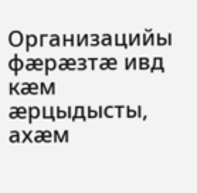Организацийы фæрæзтæ ивд кæм æрцыдысты, ахæм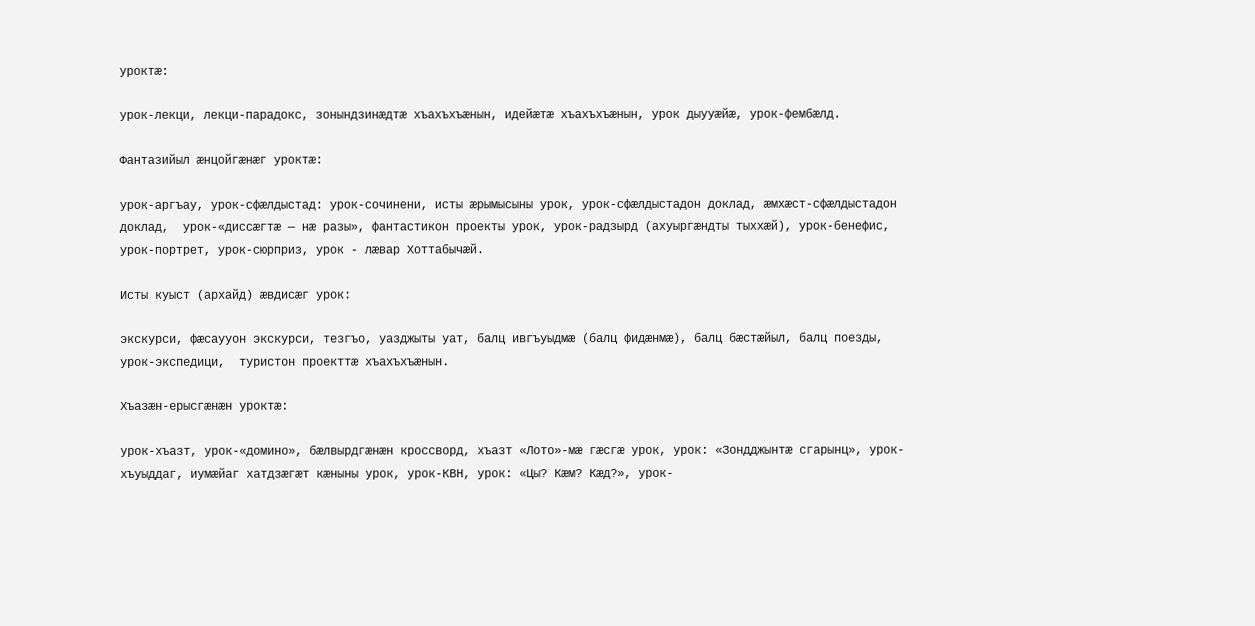уроктæ:

урок-лекци, лекци-парадокс, зонындзинæдтæ хъахъхъæнын, идейæтæ хъахъхъæнын, урок дыууæйæ, урок-фембæлд.

Фантазийыл æнцойгæнæг уроктæ:

урок-аргъау, урок-сфæлдыстад: урок-сочинени, исты æрымысыны урок, урок-сфæлдыстадон доклад, æмхæст-сфæлдыстадон доклад,  урок-«диссæгтæ — нæ разы», фантастикон проекты урок, урок-радзырд (ахуыргæндты тыххæй), урок-бенефис, урок-портрет, урок-сюрприз, урок - лæвар Хоттабычæй.

Исты куыст (архайд) æвдисæг урок:

экскурси, фæсаууон экскурси, тезгъо, уазджыты уат, балц ивгъуыдмæ (балц фидæнмæ), балц бæстæйыл, балц поезды, урок-экспедици,  туристон проекттæ хъахъхъæнын.

Хъазæн-ерысгæнæн уроктæ:

урок-хъазт, урок-«домино», бæлвырдгæнæн кроссворд, хъазт «Лото»-мæ гæсгæ урок, урок: «Зондджынтæ сгарынц», урок-хъуыддаг, иумæйаг хатдзæгæт кæныны урок, урок-КВН, урок: «Цы? Кæм? Кæд?», урок-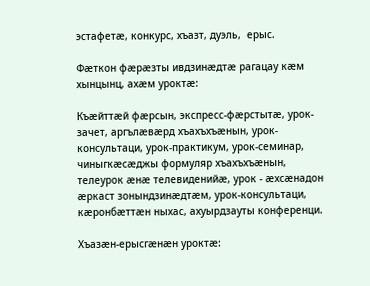эстафетæ, конкурс, хъазт, дуэль,  ерыс.

Фæткон фæрæзты ивдзинæдтæ рагацау кæм хынцынц, ахæм уроктæ:

Къæйттæй фæрсын, экспресс-фæрстытæ, урок-зачет, аргълæвæрд хъахъхъæнын, урок-консультаци, урок-практикум, урок-семинар, чиныгкæсæджы формуляр хъахъхъæнын, телеурок æнæ телевиденийæ, урок - æхсæнадон æркаст зонындзинæдтæм, урок-консультаци, кæронбæттæн ныхас, ахуырдзауты конференци.

Хъазæн-ерысгæнæн уроктæ: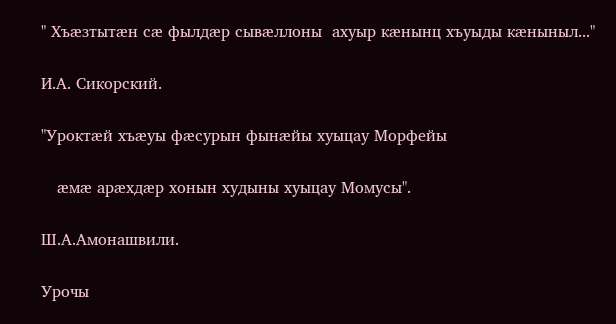" Хъæзтытæн сæ фылдæр сывæллоны  ахуыр кæнынц хъуыды кæныныл..."

И.А. Сикорский.

"Уроктæй хъæуы фæсурын фынæйы хуыцау Морфейы

    æмæ арæхдæр хонын худыны хуыцау Момусы".

Ш.А.Амонашвили.

Урочы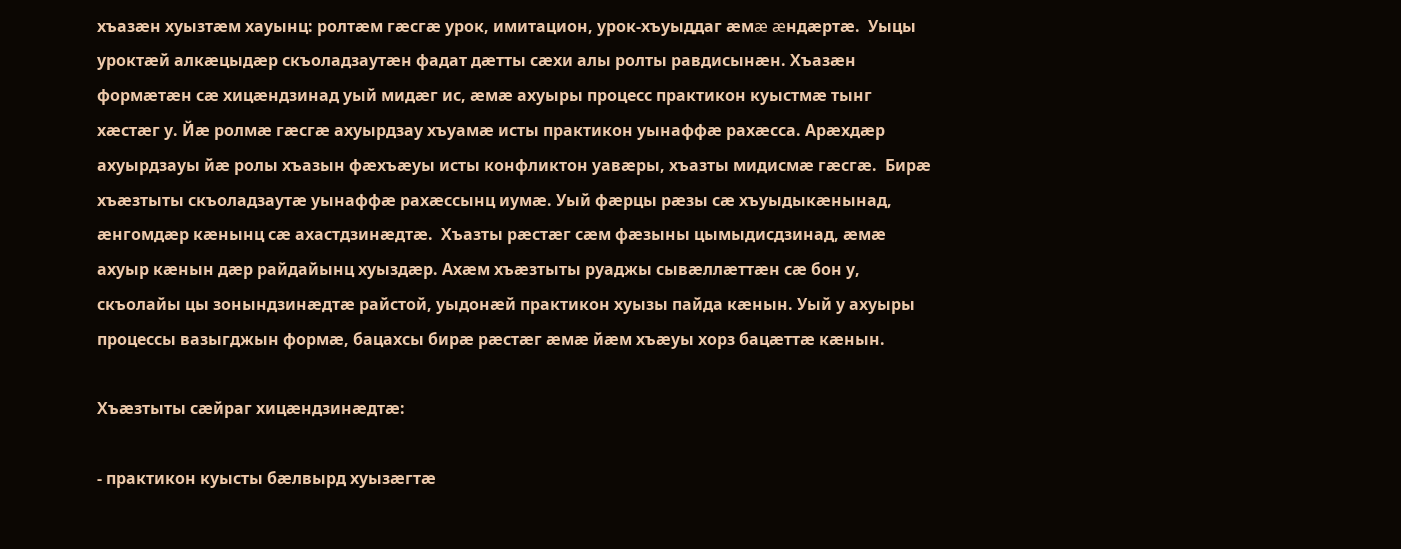хъазæн хуызтæм хауынц: ролтæм гæсгæ урок, имитацион, урок-хъуыддаг æмæ æндæртæ.  Уыцы уроктæй алкæцыдæр скъоладзаутæн фадат дæтты сæхи алы ролты равдисынæн. Хъазæн формæтæн сæ хицæндзинад уый мидæг ис, æмæ ахуыры процесс практикон куыстмæ тынг хæстæг у. Йæ ролмæ гæсгæ ахуырдзау хъуамæ исты практикон уынаффæ рахæсса. Арæхдæр ахуырдзауы йæ ролы хъазын фæхъæуы исты конфликтон уавæры, хъазты мидисмæ гæсгæ.  Бирæ хъæзтыты скъоладзаутæ уынаффæ рахæссынц иумæ. Уый фæрцы рæзы сæ хъуыдыкæнынад, æнгомдæр кæнынц сæ ахастдзинæдтæ.  Хъазты рæстæг сæм фæзыны цымыдисдзинад, æмæ ахуыр кæнын дæр райдайынц хуыздæр. Ахæм хъæзтыты руаджы сывæллæттæн сæ бон у, скъолайы цы зонындзинæдтæ райстой, уыдонæй практикон хуызы пайда кæнын. Уый у ахуыры процессы вазыгджын формæ, бацахсы бирæ рæстæг æмæ йæм хъæуы хорз бацæттæ кæнын.

Хъæзтыты сæйраг хицæндзинæдтæ:

- практикон куысты бæлвырд хуызæгтæ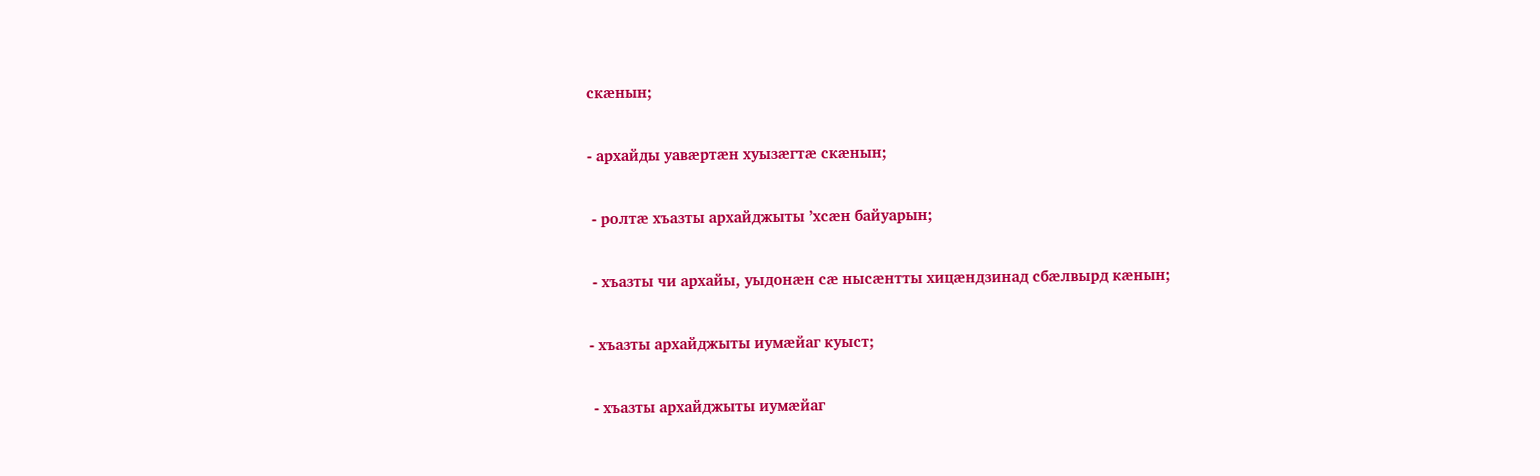скæнын;

- архайды уавæртæн хуызæгтæ скæнын;

 - ролтæ хъазты архайджыты ’хсæн байуарын;

 - хъазты чи архайы, уыдонæн сæ нысæнтты хицæндзинад сбæлвырд кæнын;

- хъазты архайджыты иумæйаг куыст;

 - хъазты архайджыты иумæйаг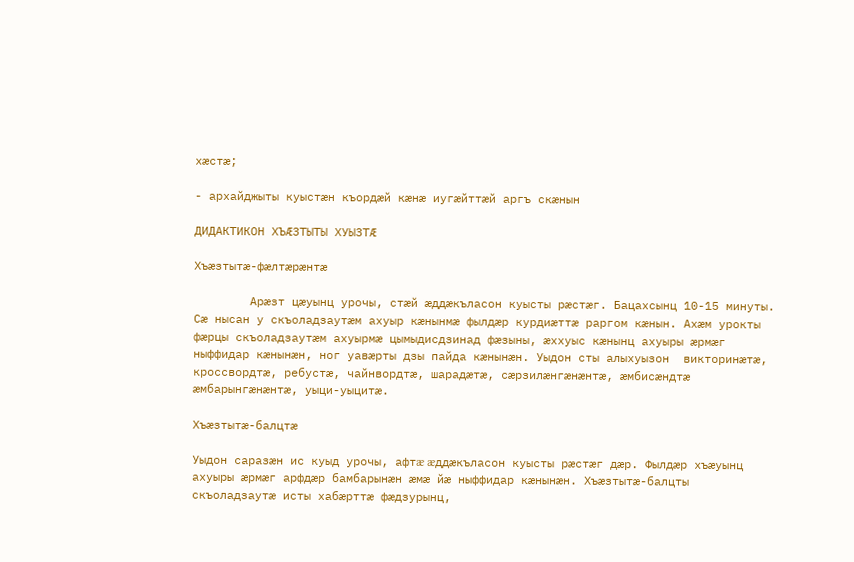хæстæ;

- архайджыты куыстæн къордæй кæнæ иугæйттæй аргъ скæнын

ДИДАКТИКОН ХЪÆЗТЫТЫ ХУЫЗТÆ

Хъæзтытæ-фæлтæрæнтæ

        Арæзт цæуынц урочы, стæй æддæкъласон куысты рæстæг. Бацахсынц 10-15 минуты. Сæ нысан у скъоладзаутæм ахуыр кæнынмæ фылдæр курдиæттæ раргом кæнын. Ахæм урокты фæрцы скъоладзаутæм ахуырмæ цымыдисдзинад фæзыны, æххуыс кæнынц ахуыры æрмæг ныффидар кæнынæн, ног уавæрты дзы пайда кæнынæн. Уыдон сты алыхуызон  викторинæтæ, кроссвордтæ, ребустæ, чайнвордтæ, шарадæтæ, сæрзилæнгæнæнтæ, æмбисæндтæ æмбарынгæнæнтæ, уыци-уыцитæ.

Хъæзтытæ-балцтæ

Уыдон саразæн ис куыд урочы, афтæ æддæкъласон куысты рæстæг дæр. Фылдæр хъæуынц ахуыры æрмæг арфдæр бамбарынæн æмæ йæ ныффидар кæнынæн. Хъæзтытæ-балцты скъоладзаутæ исты хабæрттæ фæдзурынц,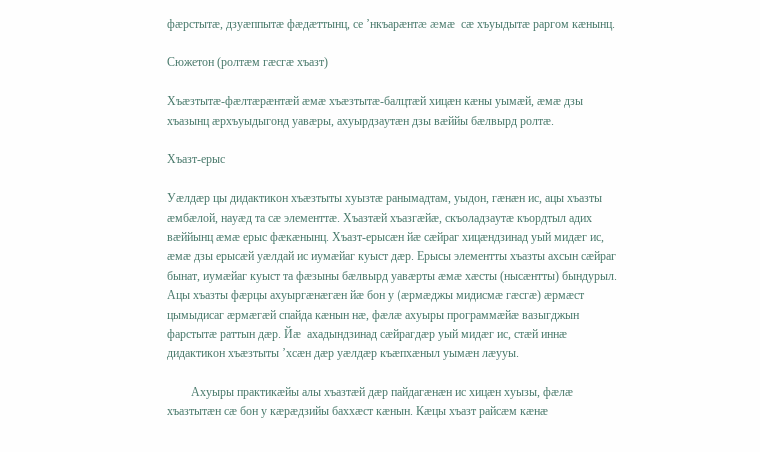фæрстытæ, дзуæппытæ фæдæттынц, се ’нкъарæнтæ æмæ  сæ хъуыдытæ раргом кæнынц.

Сюжетон (ролтæм гæсгæ хъазт)

Хъæзтытæ-фæлтæрæнтæй æмæ хъæзтытæ-балцтæй хицæн кæны уымæй, æмæ дзы хъазынц æрхъуыдыгонд уавæры, ахуырдзаутæн дзы вæййы бæлвырд ролтæ.

Хъазт-ерыс

Уæлдæр цы дидактикон хъæзтыты хуызтæ ранымадтам, уыдон, гæнæн ис, ацы хъазты  æмбæлой, науæд та сæ элементтæ. Хъазтæй хъазгæйæ, скъоладзаутæ къордтыл адих вæййынц æмæ ерыс фæкæнынц. Хъазт-ерысæн йæ сæйраг хицæндзинад уый мидæг ис, æмæ дзы ерысæй уæлдай ис иумæйаг куыст дæр. Ерысы элементты хъазты ахсын сæйраг бынат, иумæйаг куыст та фæзыны бæлвырд уавæрты æмæ хæсты (нысæнтты) бындурыл. Ацы хъазты фæрцы ахуыргæнæгæн йæ бон у (æрмæджы мидисмæ гæсгæ) æрмæст цымыдисаг æрмæгæй спайда кæнын нæ, фæлæ ахуыры программæйæ вазыгджын фарстытæ раттын дæр. Йæ  ахадындзинад сæйрагдæр уый мидæг ис, стæй иннæ дидактикон хъæзтыты ’хсæн дæр уæлдæр къæпхæныл уымæн лæууы.

        Ахуыры практикæйы алы хъазтæй дæр пайдагæнæн ис хицæн хуызы, фæлæ хъазтытæн сæ бон у кæрæдзийы баххæст кæнын. Кæцы хъазт райсæм кæнæ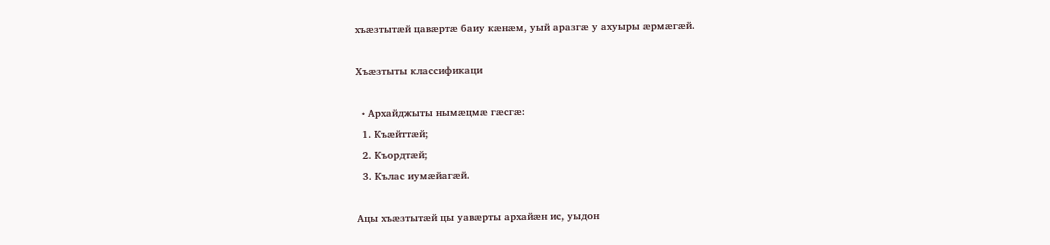хъæзтытæй цавæртæ баиу кæнæм, уый аразгæ у ахуыры æрмæгæй.

Хъæзтыты классификаци

  • Архайджыты нымæцмæ гæсгæ:
  1. Къæйттæй;
  2. Къордтæй;
  3. Кълас иумæйагæй.

Ацы хъæзтытæй цы уавæрты архайæн ис, уыдон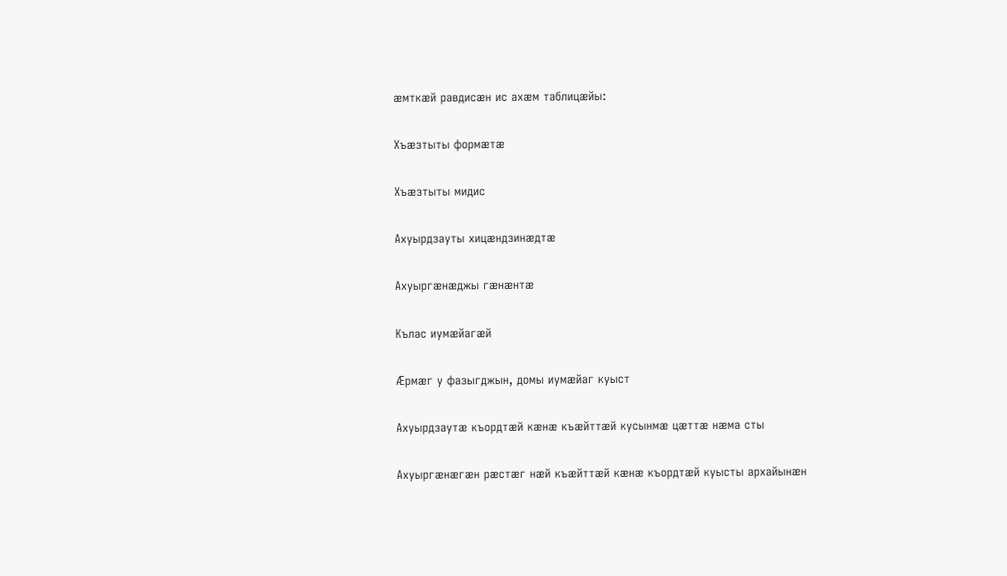æмткæй равдисæн ис ахæм таблицæйы:

Хъæзтыты формæтæ

Хъæзтыты мидис

Ахуырдзауты хицæндзинæдтæ

Ахуыргæнæджы гæнæнтæ

Кълас иумæйагæй

Æрмæг у фазыгджын, домы иумæйаг куыст

Ахуырдзаутæ къордтæй кæнæ къæйттæй кусынмæ цæттæ нæма сты

Ахуыргæнæгæн рæстæг нæй къæйттæй кæнæ къордтæй куысты архайынæн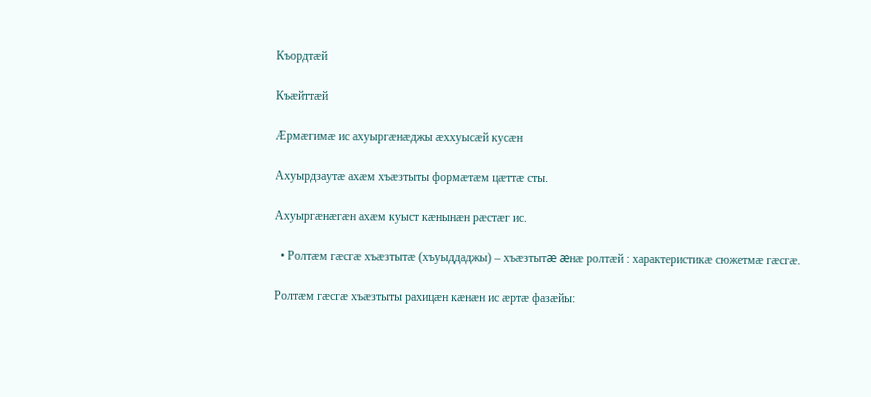Къордтæй

Къæйттæй

Æрмæгимæ ис ахуыргæнæджы æххуысæй кусæн

Ахуырдзаутæ ахæм хъæзтыты формæтæм цæттæ сты.

Ахуыргæнæгæн ахæм куыст кæнынæн рæстæг ис.

  • Ролтæм гæсгæ хъæзтытæ (хъуыддаджы) – хъæзтытæ æнæ ролтæй : характеристикæ сюжетмæ гæсгæ.

Ролтæм гæсгæ хъæзтыты рахицæн кæнæн ис æртæ фазæйы: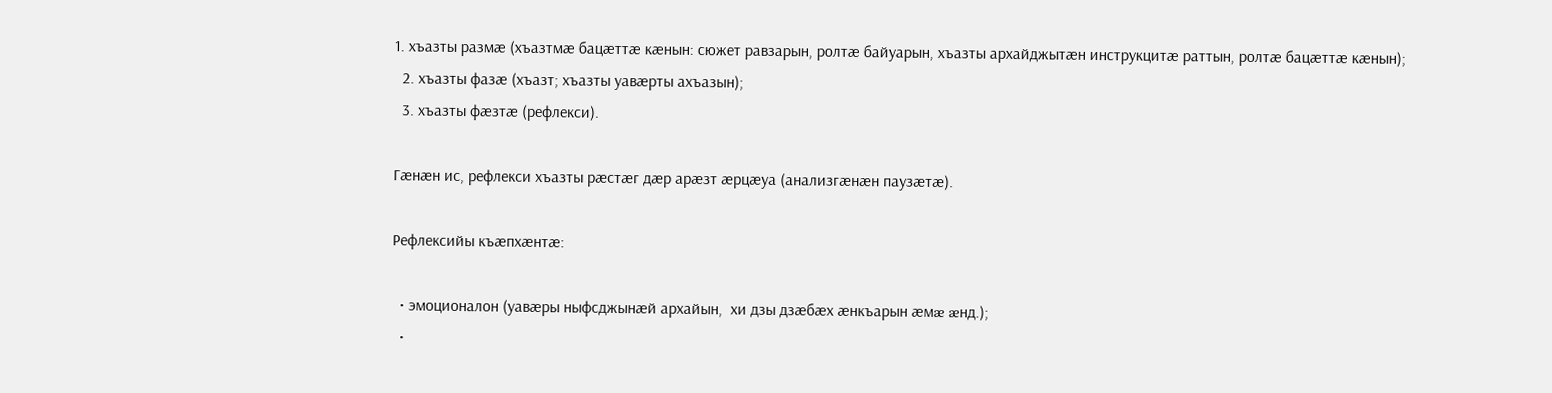1. хъазты размæ (хъазтмæ бацæттæ кæнын: сюжет равзарын, ролтæ байуарын, хъазты архайджытæн инструкцитæ раттын, ролтæ бацæттæ кæнын);
  2. хъазты фазæ (хъазт; хъазты уавæрты ахъазын);
  3. хъазты фæзтæ (рефлекси).

Гæнæн ис, рефлекси хъазты рæстæг дæр арæзт æрцæуа (анализгæнæн паузæтæ).

Рефлексийы къæпхæнтæ:

  • эмоционалон (уавæры ныфсджынæй архайын,  хи дзы дзæбæх æнкъарын æмæ æнд.);
  •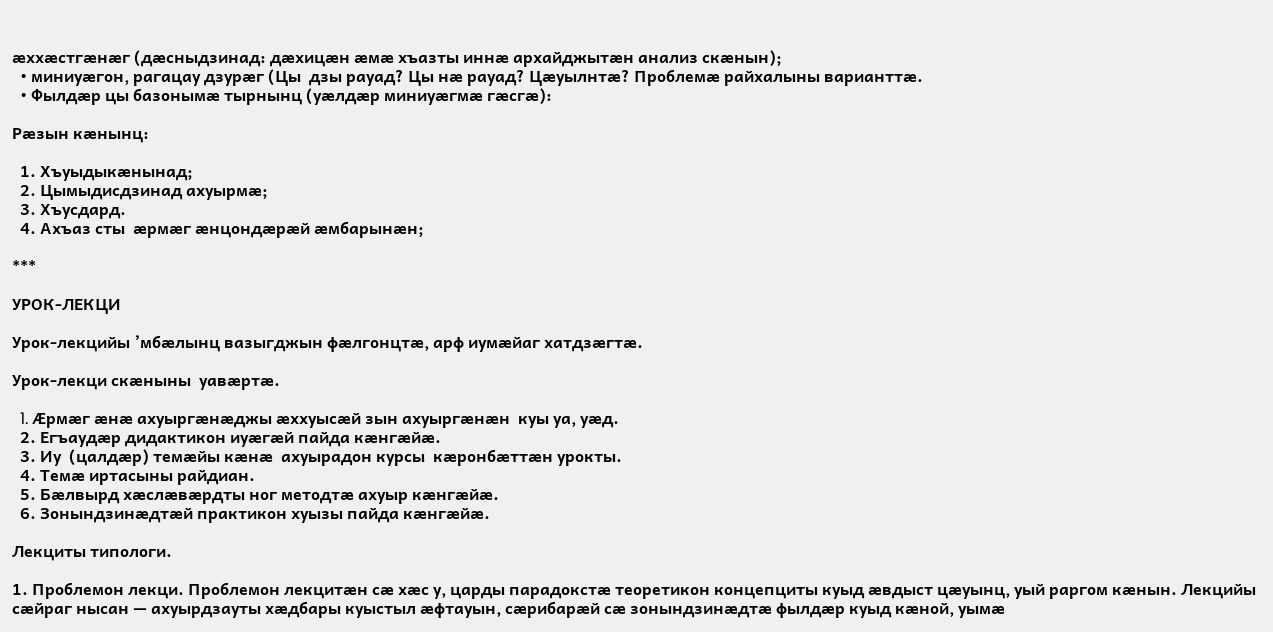æххæстгæнæг (дæсныдзинад: дæхицæн æмæ хъазты иннæ архайджытæн анализ скæнын);
  • миниуæгон, рагацау дзурæг (Цы  дзы рауад? Цы нæ рауад? Цæуылнтæ? Проблемæ райхалыны варианттæ.
  • Фылдæр цы базонымæ тырнынц (уæлдæр миниуæгмæ гæсгæ):

Рæзын кæнынц:

  1. Хъуыдыкæнынад;
  2. Цымыдисдзинад ахуырмæ;
  3. Хъусдард.
  4. Ахъаз сты  æрмæг æнцондæрæй æмбарынæн;

***

УРОК-ЛЕКЦИ

Урок-лекцийы ’мбæлынц вазыгджын фæлгонцтæ, арф иумæйаг хатдзæгтæ.

Урок-лекци скæныны  уавæртæ.

  1. Æрмæг æнæ ахуыргæнæджы æххуысæй зын ахуыргæнæн  куы уа, уæд.
  2. Егъаудæр дидактикон иуæгæй пайда кæнгæйæ.
  3. Иу  (цалдæр) темæйы кæнæ  ахуырадон курсы  кæронбæттæн урокты.
  4. Темæ иртасыны райдиан.
  5. Бæлвырд хæслæвæрдты ног методтæ ахуыр кæнгæйæ.
  6. Зонындзинæдтæй практикон хуызы пайда кæнгæйæ.

Лекциты типологи.

1. Проблемон лекци. Проблемон лекцитæн сæ хæс у, царды парадокстæ теоретикон концепциты куыд æвдыст цæуынц, уый раргом кæнын. Лекцийы сæйраг нысан — ахуырдзауты хæдбары куыстыл æфтауын, сæрибарæй сæ зонындзинæдтæ фылдæр куыд кæной, уымæ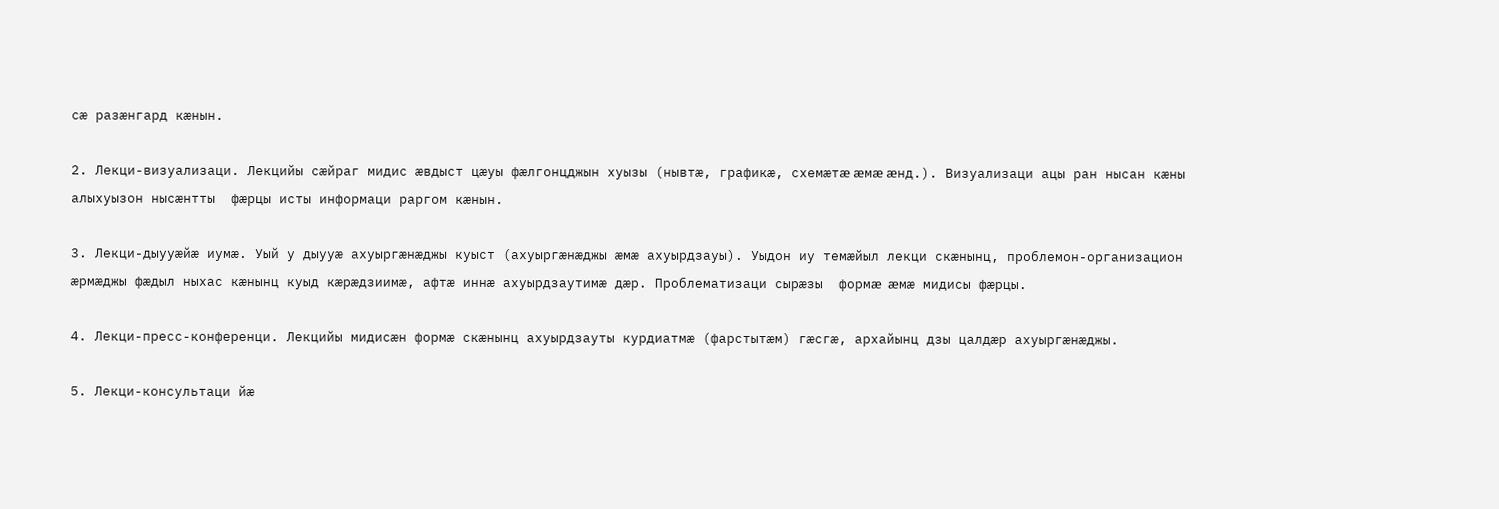сæ разæнгард кæнын.

2. Лекци-визуализаци. Лекцийы сæйраг мидис æвдыст цæуы фæлгонцджын хуызы (нывтæ, графикæ, схемæтæ æмæ æнд.). Визуализаци ацы ран нысан кæны алыхуызон нысæнтты  фæрцы исты информаци раргом кæнын.

3. Лекци-дыууæйæ иумæ. Уый у дыууæ ахуыргæнæджы куыст (ахуыргæнæджы æмæ ахуырдзауы). Уыдон иу темæйыл лекци скæнынц, проблемон-организацион æрмæджы фæдыл ныхас кæнынц куыд кæрæдзиимæ, афтæ иннæ ахуырдзаутимæ дæр. Проблематизаци сырæзы  формæ  æмæ мидисы фæрцы.

4. Лекци-пресс-конференци. Лекцийы мидисæн формæ скæнынц ахуырдзауты курдиатмæ (фарстытæм) гæсгæ, архайынц дзы цалдæр ахуыргæнæджы.

5. Лекци-консультаци йæ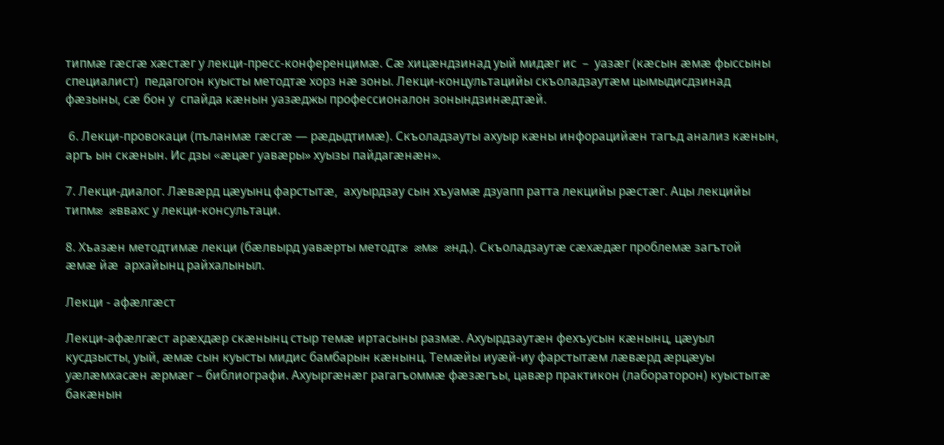типмæ гæсгæ хæстæг у лекци-пресс-конференцимæ. Сæ хицæндзинад уый мидæг ис  –  уазæг (кæсын æмæ фыссыны специалист)  педагогон куысты методтæ хорз нæ зоны. Лекци-концультацийы скъоладзаутæм цымыдисдзинад фæзыны, сæ бон у  спайда кæнын уазæджы профессионалон зонындзинæдтæй.

 6. Лекци-провокаци (пъланмæ гæсгæ — рæдыдтимæ). Скъоладзауты ахуыр кæны инфорацийæн тагъд анализ кæнын, аргъ ын скæнын. Ис дзы «æцæг уавæры» хуызы пайдагæнæн».

7. Лекци-диалог. Лæвæрд цæуынц фарстытæ,  ахуырдзау сын хъуамæ дзуапп ратта лекцийы рæстæг. Ацы лекцийы типмæ æввахс у лекци-консультаци.

8. Хъазæн методтимæ лекци (бæлвырд уавæрты методтæ æмæ æнд.). Скъоладзаутæ сæхæдæг проблемæ загътой æмæ йæ  архайынц райхалыныл.

Лекци - афæлгæст

Лекци-афæлгæст арæхдæр скæнынц стыр темæ иртасыны размæ. Ахуырдзаутæн фехъусын кæнынц, цæуыл кусдзысты, уый, æмæ сын куысты мидис бамбарын кæнынц. Темæйы иуæй-иу фарстытæм лæвæрд æрцæуы уæлæмхасæн æрмæг – библиографи. Ахуыргæнæг рагагъоммæ фæзæгъы, цавæр практикон (лабораторон) куыстытæ  бакæнын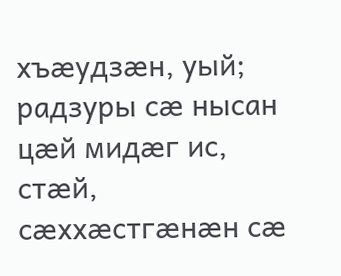хъæудзæн, уый;  радзуры сæ нысан цæй мидæг ис, стæй, сæххæстгæнæн сæ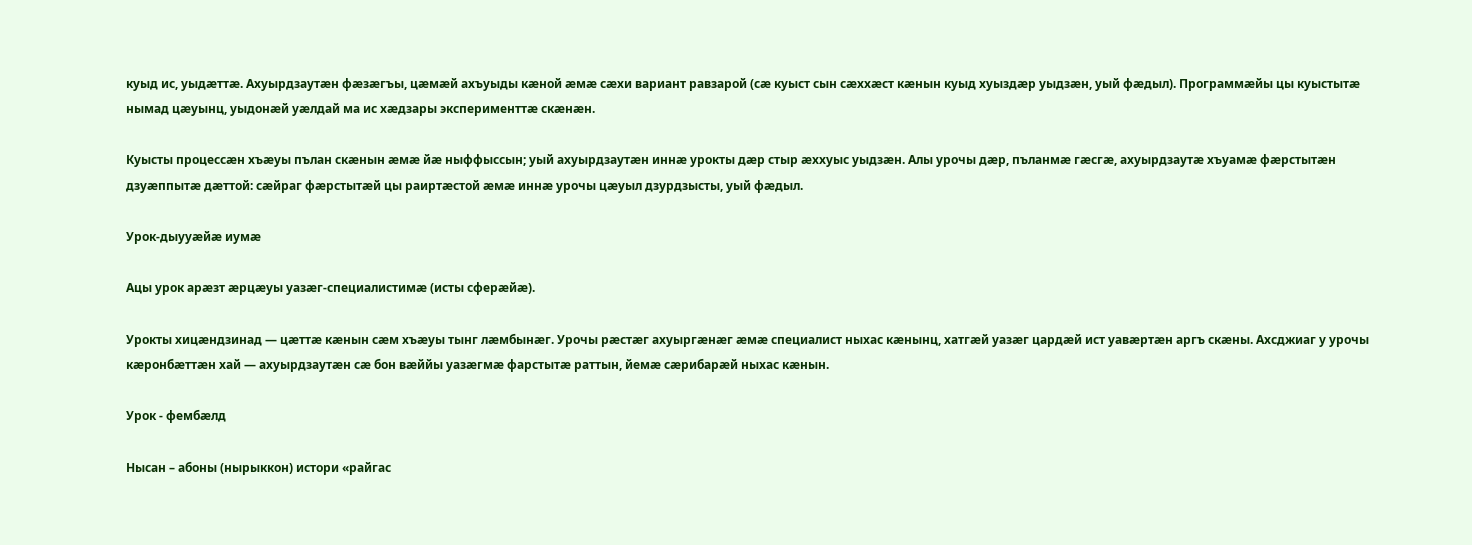куыд ис, уыдæттæ. Ахуырдзаутæн фæзæгъы, цæмæй ахъуыды кæной æмæ сæхи вариант равзарой (сæ куыст сын сæххæст кæнын куыд хуыздæр уыдзæн, уый фæдыл). Программæйы цы куыстытæ нымад цæуынц, уыдонæй уæлдай ма ис хæдзары эксперименттæ скæнæн.

Куысты процессæн хъæуы пълан скæнын æмæ йæ ныффыссын; уый ахуырдзаутæн иннæ урокты дæр стыр æххуыс уыдзæн. Алы урочы дæр, пъланмæ гæсгæ, ахуырдзаутæ хъуамæ фæрстытæн дзуæппытæ дæттой: сæйраг фæрстытæй цы раиртæстой æмæ иннæ урочы цæуыл дзурдзысты, уый фæдыл.

Урок-дыууæйæ иумæ

Ацы урок арæзт æрцæуы уазæг-специалистимæ (исты сферæйæ).

Урокты хицæндзинад — цæттæ кæнын сæм хъæуы тынг лæмбынæг. Урочы рæстæг ахуыргæнæг æмæ специалист ныхас кæнынц, хатгæй уазæг цардæй ист уавæртæн аргъ скæны. Ахсджиаг у урочы кæронбæттæн хай — ахуырдзаутæн сæ бон вæййы уазæгмæ фарстытæ раттын, йемæ сæрибарæй ныхас кæнын.

Урок - фембæлд

Нысан – абоны (нырыккон) истори «райгас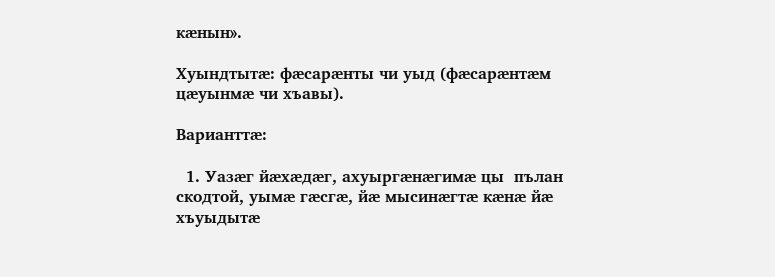кæнын».

Хуындтытæ: фæсарæнты чи уыд (фæсарæнтæм  цæуынмæ чи хъавы).

Варианттæ:

  1. Уазæг йæхæдæг, ахуыргæнæгимæ цы  пълан скодтой, уымæ гæсгæ, йæ мысинæгтæ кæнæ йæ хъуыдытæ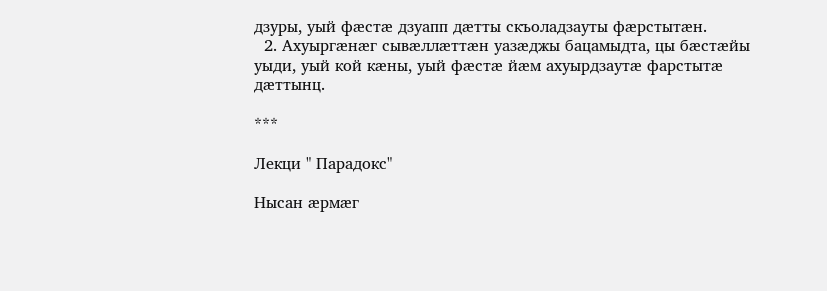дзуры, уый фæстæ дзуапп дæтты скъоладзауты фæрстытæн.
  2. Ахуыргæнæг сывæллæттæн уазæджы бацамыдта, цы бæстæйы уыди, уый кой кæны, уый фæстæ йæм ахуырдзаутæ фарстытæ дæттынц.

***

Лекци " Парадокс"

Нысан æрмæг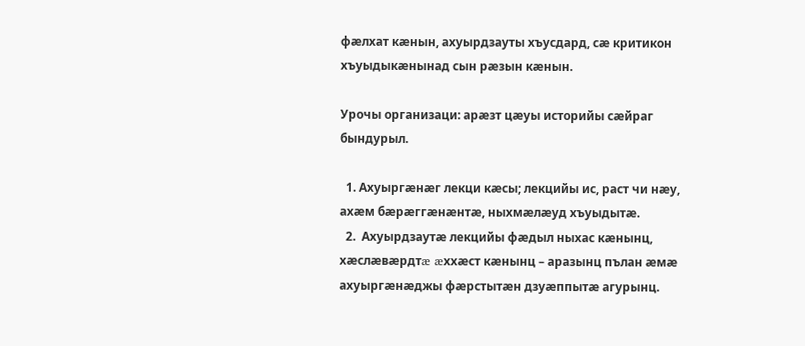фæлхат кæнын, ахуырдзауты хъусдард, сæ критикон хъуыдыкæнынад сын рæзын кæнын.

Урочы организаци: арæзт цæуы историйы сæйраг бындурыл.

  1. Ахуыргæнæг лекци кæсы; лекцийы ис, раст чи нæу, ахæм бæрæггæнæнтæ, ныхмæлæуд хъуыдытæ.
  2.  Ахуырдзаутæ лекцийы фæдыл ныхас кæнынц, хæслæвæрдтæ æххæст кæнынц – аразынц пълан æмæ ахуыргæнæджы фæрстытæн дзуæппытæ агурынц.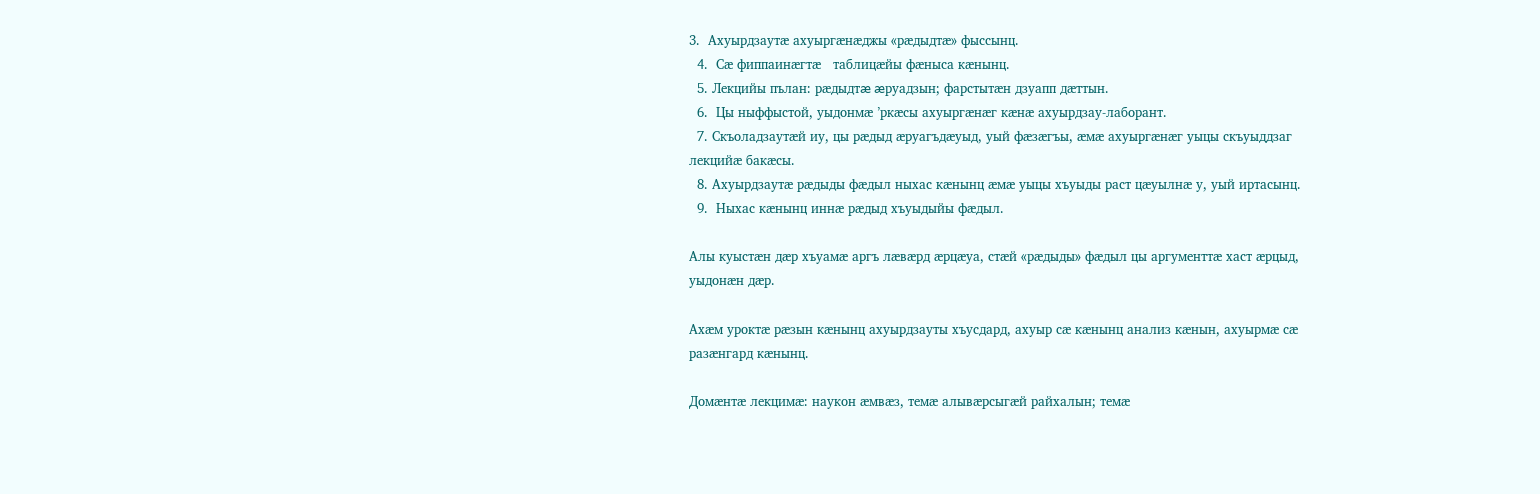3.  Ахуырдзаутæ ахуыргæнæджы «рæдыдтæ» фыссынц.
  4.  Сæ фиппаинæгтæ   таблицæйы фæныса кæнынц.
  5. Лекцийы пълан: рæдыдтæ æруадзын; фарстытæн дзуапп дæттын.
  6.  Цы ныффыстой, уыдонмæ ’ркæсы ахуыргæнæг кæнæ ахуырдзау-лаборант.
  7. Скъоладзаутæй иу, цы рæдыд æруагъдæуыд, уый фæзæгъы, æмæ ахуыргæнæг уыцы скъуыддзаг лекцийæ бакæсы.
  8. Ахуырдзаутæ рæдыды фæдыл ныхас кæнынц æмæ уыцы хъуыды раст цæуылнæ у, уый иртасынц.
  9.  Ныхас кæнынц иннæ рæдыд хъуыдыйы фæдыл.

Алы куыстæн дæр хъуамæ аргъ лæвæрд æрцæуа, стæй «рæдыды» фæдыл цы аргументтæ хаст æрцыд, уыдонæн дæр.

Ахæм уроктæ рæзын кæнынц ахуырдзауты хъусдард, ахуыр сæ кæнынц анализ кæнын, ахуырмæ сæ разæнгард кæнынц.

Домæнтæ лекцимæ: наукон æмвæз, темæ алывæрсыгæй райхалын; темæ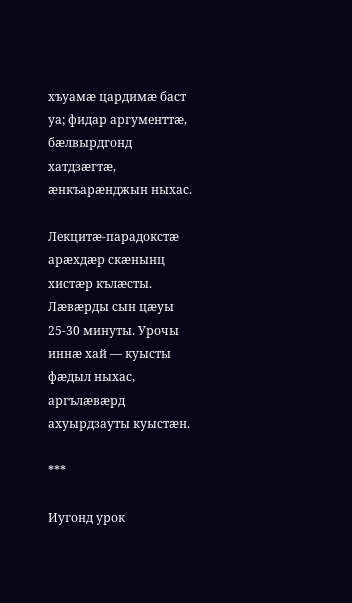хъуамæ цардимæ баст уа; фидар аргументтæ,  бæлвырдгонд хатдзæгтæ, æнкъарæнджын ныхас.

Лекцитæ-парадокстæ арæхдæр скæнынц хистæр кълæсты. Лæвæрды сын цæуы 25-30 минуты. Урочы иннæ хай — куысты фæдыл ныхас, аргълæвæрд ахуырдзауты куыстæн.

***

Иугонд урок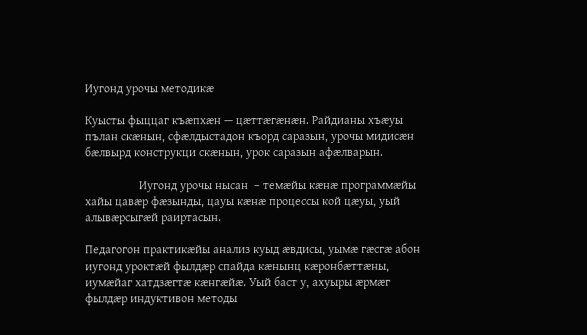Иугонд урочы методикæ

Куысты фыццаг къæпхæн — цæттæгæнæн. Райдианы хъæуы пълан скæнын, сфæлдыстадон къорд саразын, урочы мидисæн бæлвырд конструкци скæнын, урок саразын афæлварын.

                  Иугонд урочы нысан  – темæйы кæнæ программæйы хайы цавæр фæзынды, цауы кæнæ процессы кой цæуы, уый алывæрсыгæй раиртасын.

Педагогон практикæйы анализ куыд æвдисы, уымæ гæсгæ абон иугонд уроктæй фылдæр спайда кæнынц кæронбæттæны, иумæйаг хатдзæгтæ кæнгæйæ. Уый баст у, ахуыры æрмæг фылдæр индуктивон методы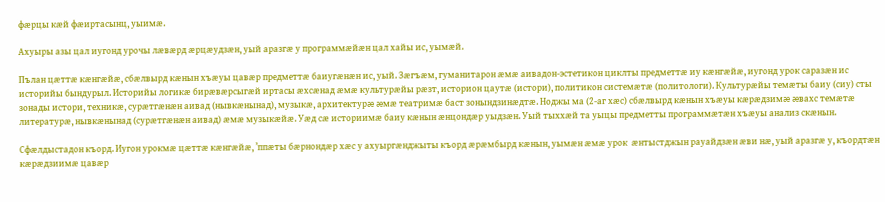фæрцы кæй фæиртасынц, уыимæ.

Ахуыры азы цал иугонд урочы лæвæрд æрцæудзæн, уый аразгæ у программæйæн цал хайы ис, уымæй.

Пълан цæттæ кæнгæйæ, сбæлвырд кæнын хъæуы цавæр предметтæ баиугæнæн ис, уый. Зæгъæм, гуманитарон æмæ аивадон-эстетикон циклты предметтæ иу кæнгæйæ, иугонд урок саразæн ис историйы бындурыл. Историйы логикæ бирæвæрсыгæй иртасы æхсæнад æмæ культурæйы рæзт, историон цаутæ (истори), политикон системæтæ (политологи). Культурæйы темæты баиу (сиу) сты зонады истори, техникæ, сурæтгæнæн аивад (нывкæнынад), музыкæ, архитектурæ æмæ театримæ баст зонындзинæдтæ. Ноджы ма (2-аг хæс) сбæлвырд кæнын хъæуы кæрæдзимæ æвахс темæтæ  литературæ, нывкæнынад (сурæтгæнæн аивад) æмæ музыкæйæ. Уæд сæ историимæ баиу кæнын æнцондæр уыдзæн. Уый тыххæй та уыцы предметты программæтæн хъæуы анализ скæнын.

Сфæлдыстадон къорд. Иугон урокмæ цæттæ кæнгæйæ, ’ппæты бæрнондæр хæс у ахуыргæнджыты къорд æрæмбырд кæнын, уымæн æмæ урок  æнтыстджын рауайдзæн æви нæ, уый аразгæ у, къордтæн кæрæдзиимæ цавæр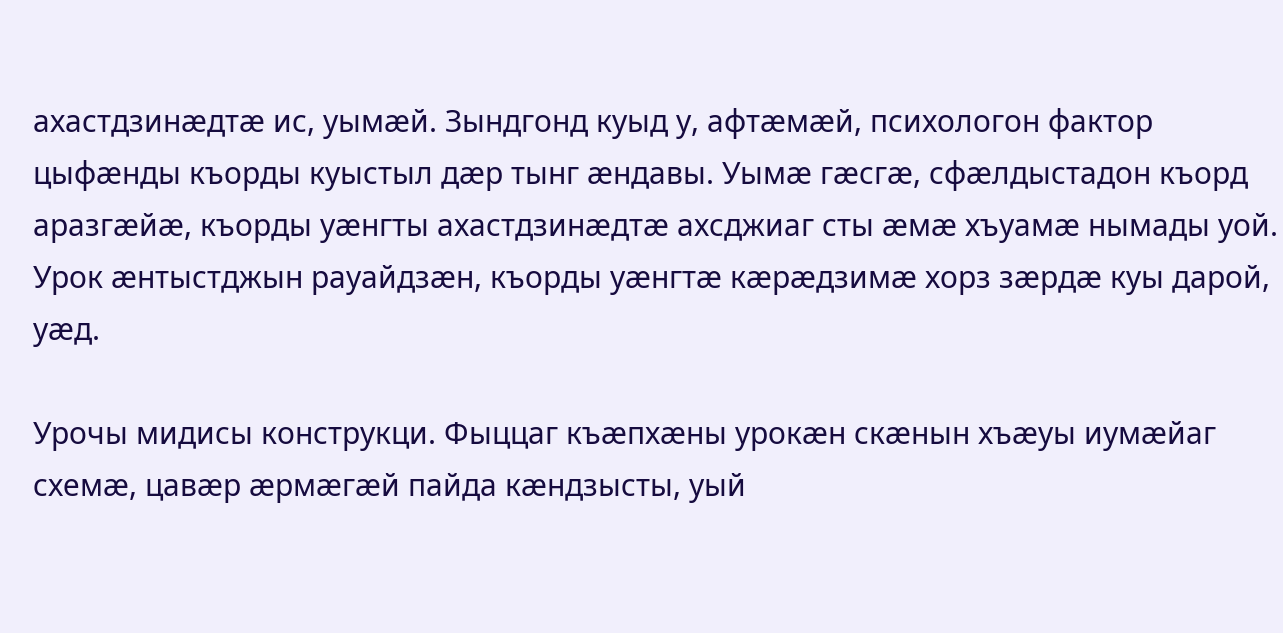ахастдзинæдтæ ис, уымæй. Зындгонд куыд у, афтæмæй, психологон фактор цыфæнды къорды куыстыл дæр тынг æндавы. Уымæ гæсгæ, сфæлдыстадон къорд аразгæйæ, къорды уæнгты ахастдзинæдтæ ахсджиаг сты æмæ хъуамæ нымады уой. Урок æнтыстджын рауайдзæн, къорды уæнгтæ кæрæдзимæ хорз зæрдæ куы дарой, уæд.

Урочы мидисы конструкци. Фыццаг къæпхæны урокæн скæнын хъæуы иумæйаг схемæ, цавæр æрмæгæй пайда кæндзысты, уый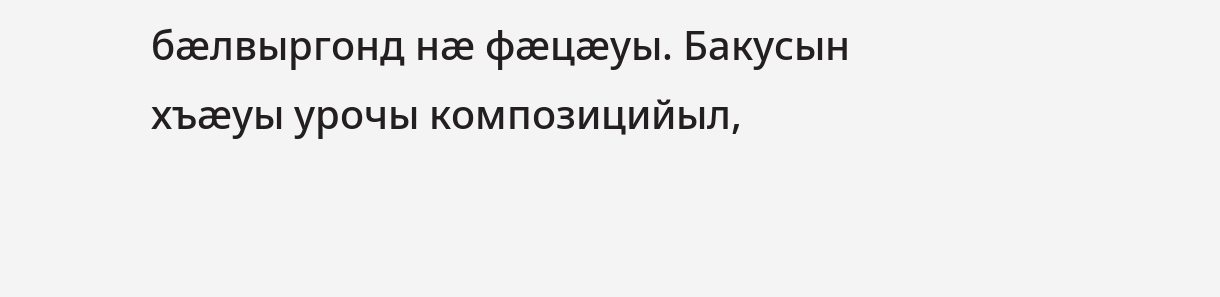бæлвыргонд нæ фæцæуы. Бакусын хъæуы урочы композицийыл,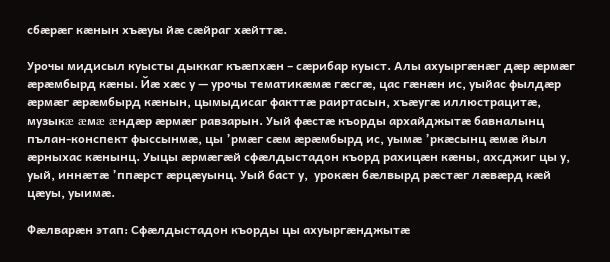сбæрæг кæнын хъæуы йæ сæйраг хæйттæ.

Урочы мидисыл куысты дыккаг къæпхæн – сæрибар куыст. Алы ахуыргæнæг дæр æрмæг æрæмбырд кæны. Йæ хæс у — урочы тематикæмæ гæсгæ, цас гæнæн ис, уыйас фылдæр  æрмæг æрæмбырд кæнын, цымыдисаг факттæ раиртасын, хъæугæ иллюстрацитæ, музыкæ æмæ æндæр æрмæг равзарын. Уый фæстæ къорды архайджытæ бавналынц пълан-конспект фыссынмæ, цы ’рмæг сæм æрæмбырд ис, уымæ ’ркæсынц æмæ йыл æрныхас кæнынц. Уыцы æрмæгæй сфæлдыстадон къорд рахицæн кæны, ахсджиг цы у, уый, иннæтæ ’ппæрст æрцæуынц. Уый баст у,  урокæн бæлвырд рæстæг лæвæрд кæй цæуы, уыимæ.

Фæлварæн этап: Сфæлдыстадон къорды цы ахуыргæнджытæ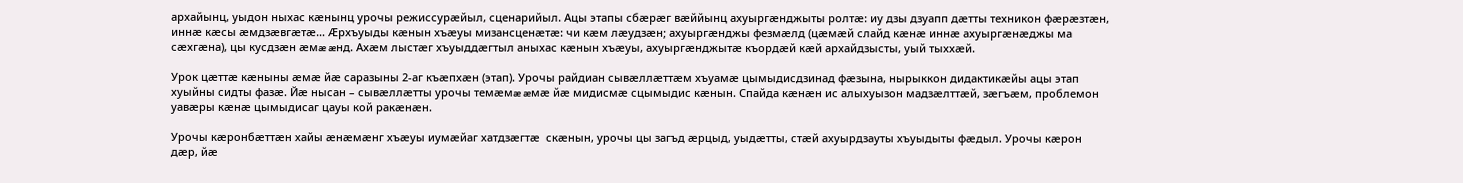архайынц, уыдон ныхас кæнынц урочы режиссурæйыл, сценарийыл. Ацы этапы сбæрæг вæййынц ахуыргæнджыты ролтæ: иу дзы дзуапп дæтты техникон фæрæзтæн, иннæ кæсы æмдзæвгæтæ… Æрхъуыды кæнын хъæуы мизансценæтæ: чи кæм лæудзæн; ахуыргæнджы фезмæлд (цæмæй слайд кæнæ иннæ ахуыргæнæджы ма сæхгæна), цы кусдзæн æмæ æнд. Ахæм лыстæг хъуыддæгтыл аныхас кæнын хъæуы, ахуыргæнджытæ къордæй кæй архайдзысты, уый тыххæй.

Урок цæттæ кæныны æмæ йæ саразыны 2-аг къæпхæн (этап). Урочы райдиан сывæллæттæм хъуамæ цымыдисдзинад фæзына, нырыккон дидактикæйы ацы этап хуыйны сидты фазæ. Йæ нысан – сывæллæтты урочы темæмæ æмæ йæ мидисмæ сцымыдис кæнын. Спайда кæнæн ис алыхуызон мадзæлттæй, зæгъæм, проблемон уавæры кæнæ цымыдисаг цауы кой ракæнæн.

Урочы кæронбæттæн хайы æнæмæнг хъæуы иумæйаг хатдзæгтæ  скæнын, урочы цы загъд æрцыд, уыдæтты, стæй ахуырдзауты хъуыдыты фæдыл. Урочы кæрон дæр, йæ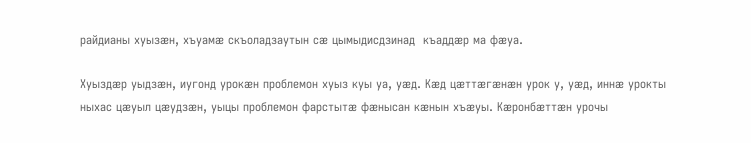райдианы хуызæн, хъуамæ скъоладзаутын сæ цымыдисдзинад  къаддæр ма фæуа.

Хуыздæр уыдзæн, иугонд урокæн проблемон хуыз куы уа, уæд. Кæд цæттæгæнæн урок у, уæд, иннæ урокты ныхас цæуыл цæудзæн, уыцы проблемон фарстытæ фæнысан кæнын хъæуы. Кæронбæттæн урочы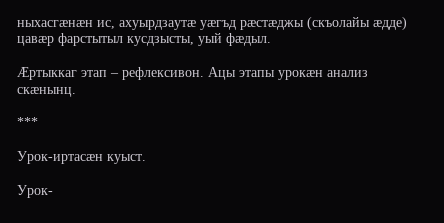ныхасгæнæн ис, ахуырдзаутæ уæгъд рæстæджы (скъолайы æдде) цавæр фарстытыл кусдзысты, уый фæдыл.

Æртыккаг этап – рефлексивон. Ацы этапы урокæн анализ скæнынц.

***

Урок-иртасæн куыст.

Урок-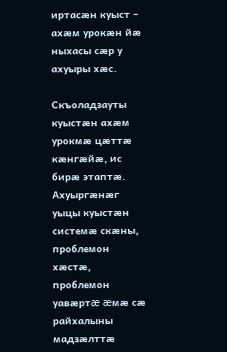иртасæн куыст – ахæм урокæн йæ ныхасы сæр у ахуыры хæс.

Скъоладзауты куыстæн ахæм урокмæ цæттæ кæнгæйæ, ис бирæ этаптæ. Ахуыргæнæг  уыцы куыстæн системæ скæны, проблемон хæстæ, проблемон уавæртæ æмæ сæ райхалыны мадзæлттæ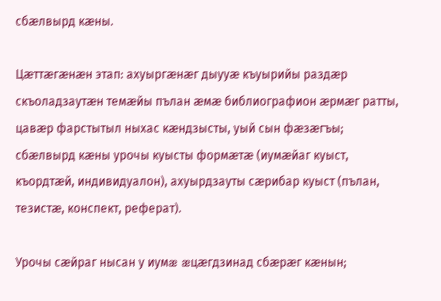сбæлвырд кæны.

Цæттæгæнæн этап: ахуыргæнæг дыууæ къуырийы раздæр  скъоладзаутæн темæйы пълан æмæ библиографион æрмæг ратты, цавæр фарстытыл ныхас кæндзысты, уый сын фæзæгъы; сбæлвырд кæны урочы куысты формæтæ (иумæйаг куыст, къордтæй, индивидуалон), ахуырдзауты сæрибар куыст (пълан, тезистæ, конспект, реферат).

Урочы сæйраг нысан у иумæ æцæгдзинад сбæрæг кæнын;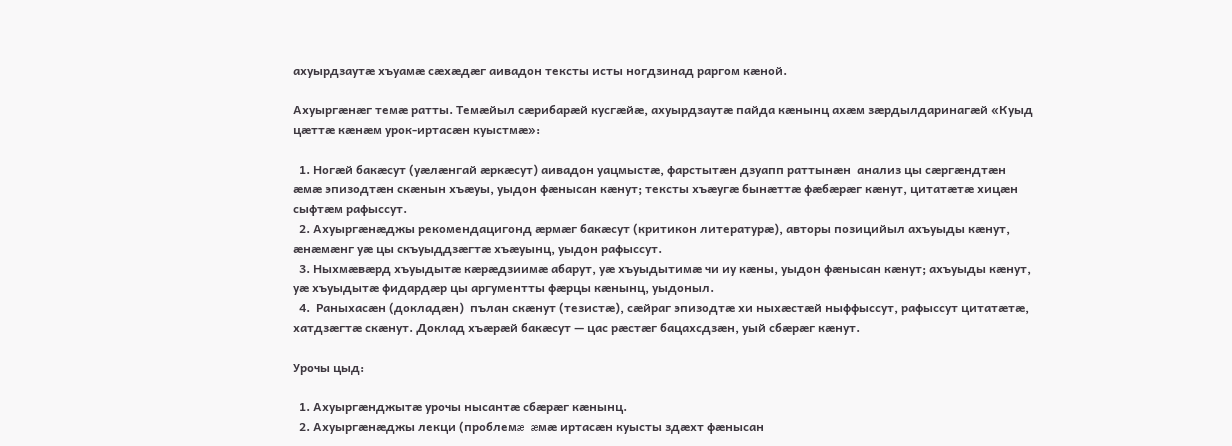ахуырдзаутæ хъуамæ сæхæдæг аивадон тексты исты ногдзинад раргом кæной.

Ахуыргæнæг темæ ратты. Темæйыл сæрибарæй кусгæйæ, ахуырдзаутæ пайда кæнынц ахæм зæрдылдаринагæй «Куыд цæттæ кæнæм урок-иртасæн куыстмæ»:

  1. Ногæй бакæсут (уæлæнгай æркæсут) аивадон уацмыстæ, фарстытæн дзуапп раттынæн  анализ цы сæргæндтæн æмæ эпизодтæн скæнын хъæуы, уыдон фæнысан кæнут; тексты хъæугæ бынæттæ фæбæрæг кæнут, цитатæтæ хицæн сыфтæм рафыссут.
  2. Ахуыргæнæджы рекомендацигонд æрмæг бакæсут (критикон литературæ), авторы позицийыл ахъуыды кæнут, æнæмæнг уæ цы скъуыддзæгтæ хъæуынц, уыдон рафыссут.
  3. Ныхмæвæрд хъуыдытæ кæрæдзиимæ абарут, уæ хъуыдытимæ чи иу кæны, уыдон фæнысан кæнут; ахъуыды кæнут, уæ хъуыдытæ фидардæр цы аргументты фæрцы кæнынц, уыдоныл.
  4.  Раныхасæн (докладæн)  пълан скæнут (тезистæ), сæйраг эпизодтæ хи ныхæстæй ныффыссут, рафыссут цитатæтæ, хатдзæгтæ скæнут. Доклад хъæрæй бакæсут — цас рæстæг бацахсдзæн, уый сбæрæг кæнут.

Урочы цыд:

  1. Ахуыргæнджытæ урочы нысантæ сбæрæг кæнынц.
  2. Ахуыргæнæджы лекци (проблемæ æмæ иртасæн куысты здæхт фæнысан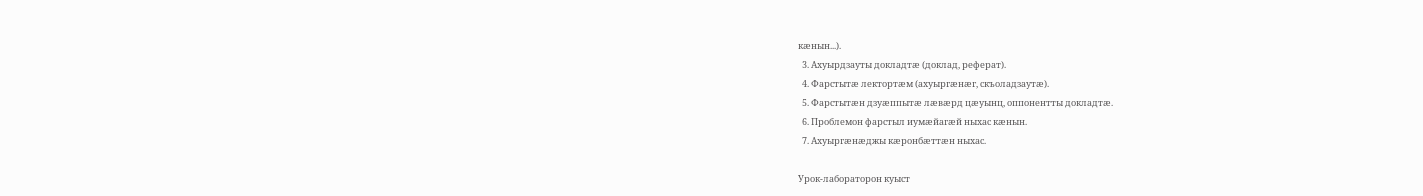кæнын...).
  3. Ахуырдзауты докладтæ (доклад, реферат).
  4. Фарстытæ лектортæм (ахуыргæнæг, скъоладзаутæ).
  5. Фарстытæн дзуæппытæ лæвæрд цæуынц, оппонентты докладтæ.
  6. Проблемон фарстыл иумæйагæй ныхас кæнын.
  7. Ахуыргæнæджы кæронбæттæн ныхас.

Урок-лабораторон куыст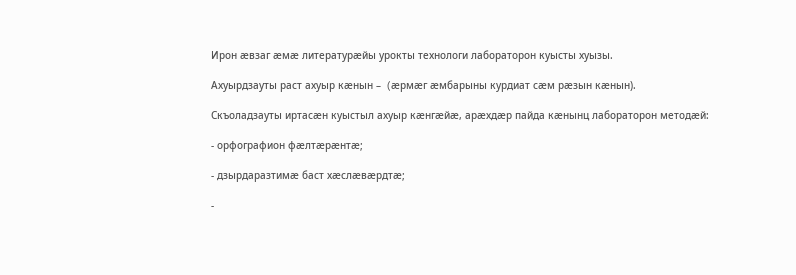Ирон æвзаг æмæ литературæйы урокты технологи лабораторон куысты хуызы.

Ахуырдзауты раст ахуыр кæнын –  (æрмæг æмбарыны курдиат сæм рæзын кæнын).

Скъоладзауты иртасæн куыстыл ахуыр кæнгæйæ, арæхдæр пайда кæнынц лабораторон методæй:

- орфографион фæлтæрæнтæ;

- дзырдаразтимæ баст хæслæвæрдтæ;

-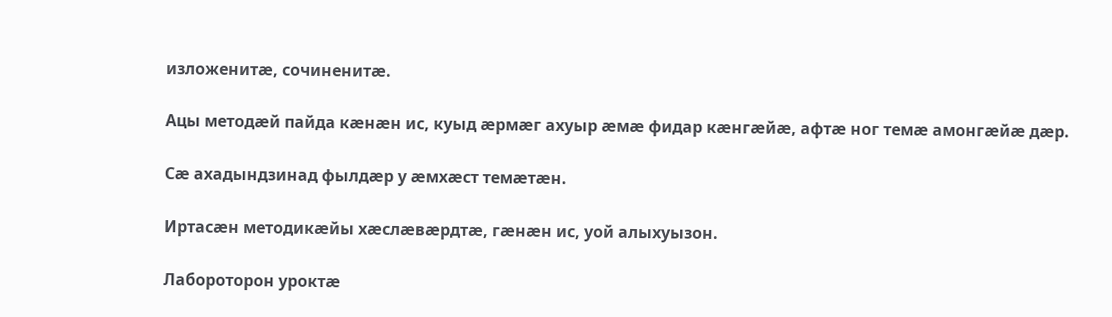изложенитæ, сочиненитæ.

Ацы методæй пайда кæнæн ис, куыд æрмæг ахуыр æмæ фидар кæнгæйæ, афтæ ног темæ амонгæйæ дæр.

Сæ ахадындзинад фылдæр у æмхæст темæтæн.

Иртасæн методикæйы хæслæвæрдтæ, гæнæн ис, уой алыхуызон.

Лабороторон уроктæ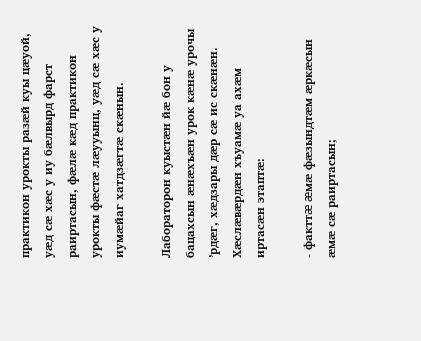практикон урокты разæй куы цæуой, уæд сæ хæс у иу бæлвырд фарст раиртасын, фæлæ кæд практикон урокты фæстæ лæууынц, уæд сæ хæс у иумæйаг хатдзæгтæ скæнын.

Лабораторон куыстæн йæ бон у бацахсын æнæхъæн урок кæнæ урочы ’рдæг, хæдзары дæр сæ ис скæнæн. Хæслæвæрдæн хъуамæ уа ахæм иртасæн этаптæ:

- факттæ æмæ фæзындтæм æркæсын æмæ сæ раиртасын;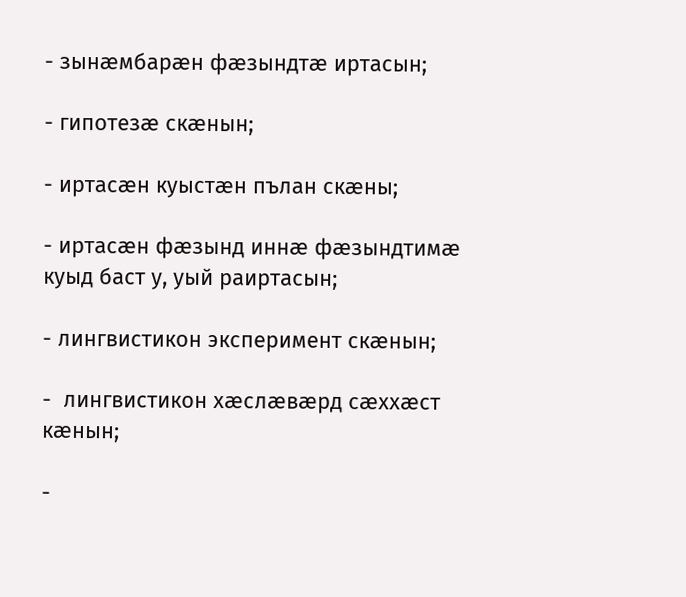- зынæмбарæн фæзындтæ иртасын;

- гипотезæ скæнын;

- иртасæн куыстæн пълан скæны;

- иртасæн фæзынд иннæ фæзындтимæ куыд баст у, уый раиртасын;

- лингвистикон эксперимент скæнын;

-  лингвистикон хæслæвæрд сæххæст кæнын;

-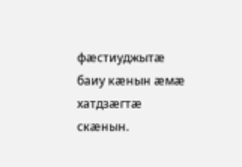фæстиуджытæ баиу кæнын æмæ хатдзæгтæ скæнын.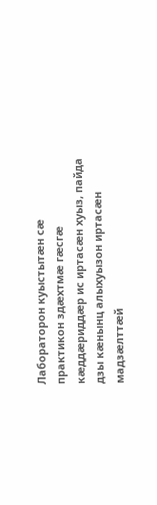Лабораторон куыстытæн сæ практикон здæхтмæ гæсгæ кæддæриддæр ис иртасæн хуыз, пайда дзы кæнынц алыхуызон иртасæн мадзæлттæй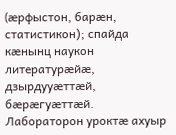(æрфыстон, барæн, статистикон); спайда кæнынц наукон литературæйæ,  дзырдууæттæй, бæрæгуæттæй. Лабораторон уроктæ ахуыр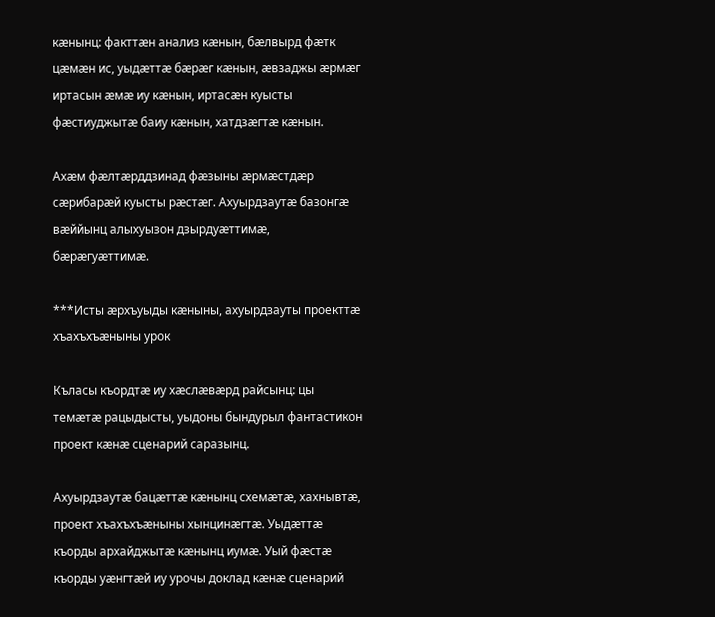кæнынц: факттæн анализ кæнын, бæлвырд фæтк цæмæн ис, уыдæттæ бæрæг кæнын, æвзаджы æрмæг иртасын æмæ иу кæнын, иртасæн куысты фæстиуджытæ баиу кæнын, хатдзæгтæ кæнын.

Ахæм фæлтæрддзинад фæзыны æрмæстдæр сæрибарæй куысты рæстæг. Ахуырдзаутæ базонгæ вæййынц алыхуызон дзырдуæттимæ, бæрæгуæттимæ.

***Исты æрхъуыды кæныны, ахуырдзауты проекттæ хъахъхъæныны урок

Къласы къордтæ иу хæслæвæрд райсынц: цы темæтæ рацыдысты, уыдоны бындурыл фантастикон проект кæнæ сценарий саразынц.

Ахуырдзаутæ бацæттæ кæнынц схемæтæ, хахнывтæ, проект хъахъхъæныны хынцинæгтæ. Уыдæттæ къорды архайджытæ кæнынц иумæ. Уый фæстæ къорды уæнгтæй иу урочы доклад кæнæ сценарий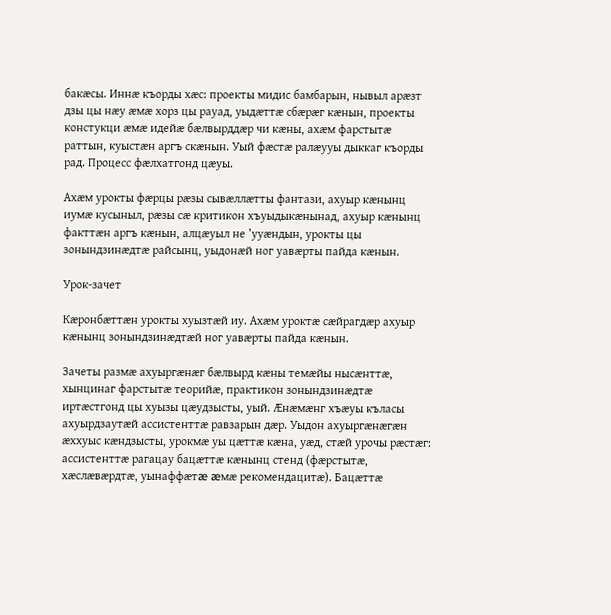бакæсы. Иннæ къорды хæс: проекты мидис бамбарын, нывыл арæзт дзы цы нæу æмæ хорз цы рауад, уыдæттæ сбæрæг кæнын, проекты констукци æмæ идейæ бæлвырддæр чи кæны, ахæм фарстытæ раттын, куыстæн аргъ скæнын. Уый фæстæ ралæууы дыккаг къорды рад. Процесс фæлхатгонд цæуы.

Ахæм урокты фæрцы рæзы сывæллæтты фантази, ахуыр кæнынц иумæ кусыныл, рæзы сæ критикон хъуыдыкæнынад, ахуыр кæнынц факттæн аргъ кæнын, алцæуыл не ’ууæндын, урокты цы зонындзинæдтæ райсынц, уыдонæй ног уавæрты пайда кæнын.

Урок-зачет

Кæронбæттæн урокты хуызтæй иу. Ахæм уроктæ сæйрагдæр ахуыр кæнынц зонындзинæдтæй ног уавæрты пайда кæнын.

Зачеты размæ ахуыргæнæг бæлвырд кæны темæйы нысæнттæ, хынцинаг фарстытæ теорийæ, практикон зонындзинæдтæ иртæстгонд цы хуызы цæудзысты, уый. Æнæмæнг хъæуы къласы ахуырдзаутæй ассистенттæ равзарын дæр. Уыдон ахуыргæнæгæн æххуыс кæндзысты, урокмæ уы цæттæ кæна, уæд, стæй урочы рæстæг: ассистенттæ рагацау бацæттæ кæнынц стенд (фæрстытæ, хæслæвæрдтæ, уынаффæтæ æмæ рекомендацитæ). Бацæттæ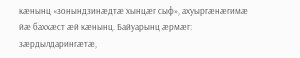кæнынц «зонындзинæдтæ хынцæг сыф», ахуыргæнæгимæ йæ баххæст æй кæнынц. Байуарынц æрмæг: зæрдылдарингæтæ,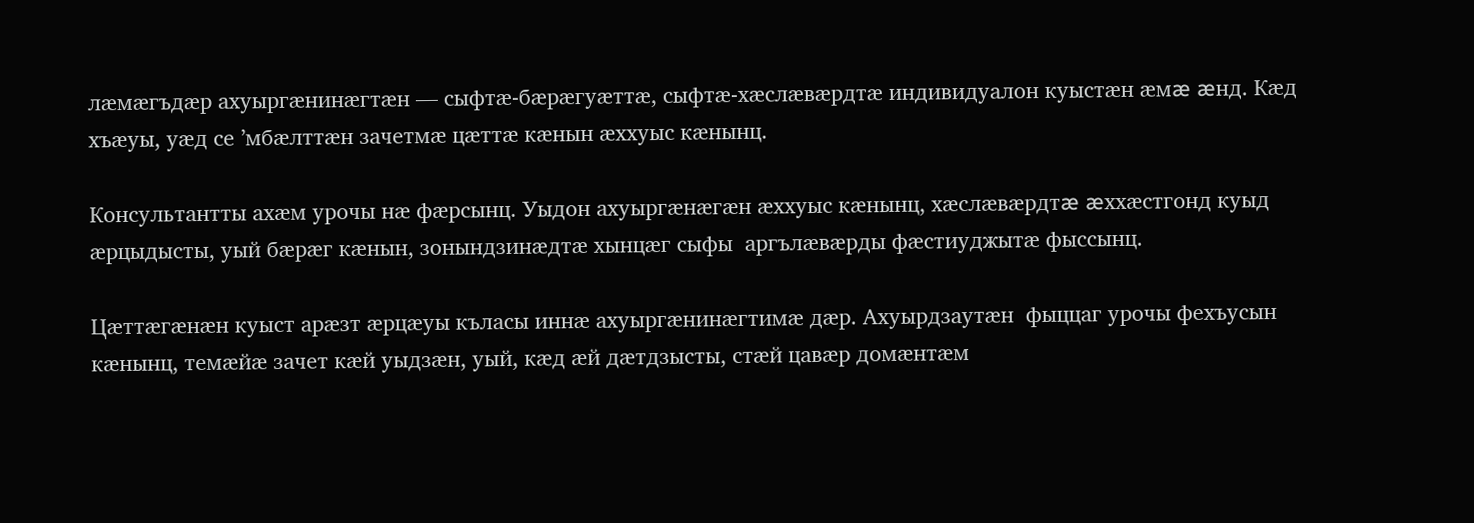лæмæгъдæр ахуыргæнинæгтæн — сыфтæ-бæрæгуæттæ, сыфтæ-хæслæвæрдтæ индивидуалон куыстæн æмæ æнд. Кæд хъæуы, уæд се ’мбæлттæн зачетмæ цæттæ кæнын æххуыс кæнынц.

Консультантты ахæм урочы нæ фæрсынц. Уыдон ахуыргæнæгæн æххуыс кæнынц, хæслæвæрдтæ æххæстгонд куыд æрцыдысты, уый бæрæг кæнын, зонындзинæдтæ хынцæг сыфы  аргълæвæрды фæстиуджытæ фыссынц.

Цæттæгæнæн куыст арæзт æрцæуы къласы иннæ ахуыргæнинæгтимæ дæр. Ахуырдзаутæн  фыццаг урочы фехъусын кæнынц, темæйæ зачет кæй уыдзæн, уый, кæд æй дæтдзысты, стæй цавæр домæнтæм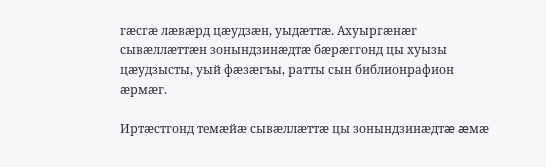гæсгæ лæвæрд цæудзæн, уыдæттæ. Ахуыргæнæг сывæллæттæн зонындзинæдтæ бæрæггонд цы хуызы цæудзысты, уый фæзæгъы, ратты сын библионрафион æрмæг.

Иртæстгонд темæйæ сывæллæттæ цы зонындзинæдтæ æмæ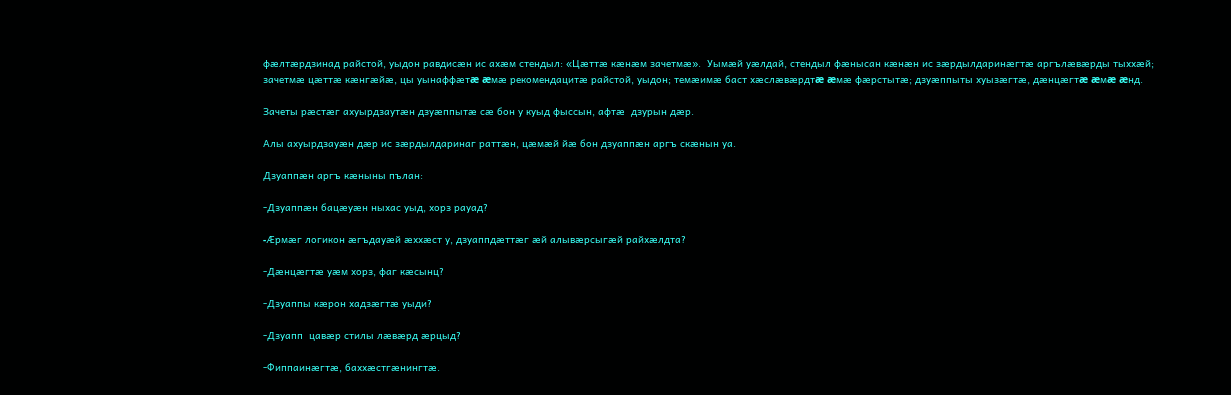фæлтæрдзинад райстой, уыдон равдисæн ис ахæм стендыл: «Цæттæ кæнæм зачетмæ».  Уымæй уæлдай, стендыл фæнысан кæнæн ис зæрдылдаринæгтæ аргълæвæрды тыххæй; зачетмæ цæттæ кæнгæйæ, цы уынаффæтæ æмæ рекомендацитæ райстой, уыдон; темæимæ баст хæслæвæрдтæ æмæ фæрстытæ; дзуæппыты хуызæгтæ, дæнцæгтæ æмæ æнд.

Зачеты рæстæг ахуырдзаутæн дзуæппытæ сæ бон у куыд фыссын, афтæ  дзурын дæр.

Алы ахуырдзауæн дæр ис зæрдылдаринаг раттæн, цæмæй йæ бон дзуаппæн аргъ скæнын уа.

Дзуаппæн аргъ кæныны пълан:

-Дзуаппæн бацæуæн ныхас уыд, хорз рауад?

-Æрмæг логикон æгъдауæй æххæст у, дзуаппдæттæг æй алывæрсыгæй райхæлдта?

-Дæнцæгтæ уæм хорз, фаг кæсынц?

-Дзуаппы кæрон хадзæгтæ уыди?

-Дзуапп  цавæр стилы лæвæрд æрцыд?

-Фиппаинæгтæ, баххæстгæнингтæ.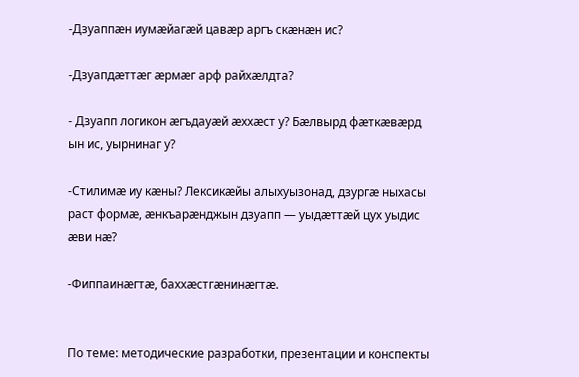-Дзуаппæн иумæйагæй цавæр аргъ скæнæн ис?

-Дзуапдæттæг æрмæг арф райхæлдта?

- Дзуапп логикон æгъдауæй æххæст у? Бæлвырд фæткæвæрд ын ис, уырнинаг у?

-Стилимæ иу кæны? Лексикæйы алыхуызонад, дзургæ ныхасы раст формæ, æнкъарæнджын дзуапп — уыдæттæй цух уыдис æви нæ?

-Фиппаинæгтæ, баххæстгæнинæгтæ.


По теме: методические разработки, презентации и конспекты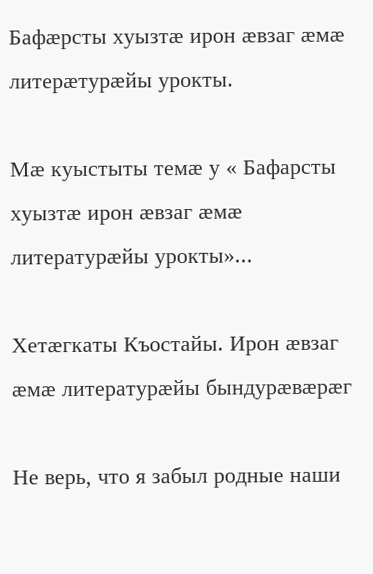Бафæрсты хуызтæ ирон æвзаг æмæ литерæтурæйы урокты.

Мæ куыстыты темæ у « Бафарсты хуызтæ ирон æвзаг æмæ литературæйы урокты»...

Хетæгкаты Къостайы. Ирон æвзаг æмæ литературæйы бындурæвæрæг

Не верь, что я забыл родные наши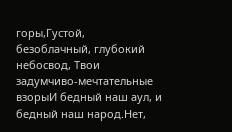горы,Густой, безоблачный, глубокий небосвод, Твои задумчиво-мечтательные взорыИ бедный наш аул, и бедный наш народ.Нет,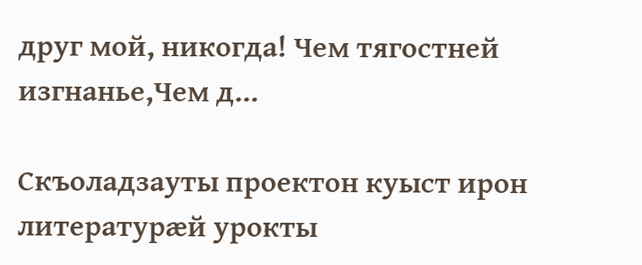друг мой, никогда! Чем тягостней изгнанье,Чем д...

Скъоладзауты проектон куыст ирон литературæй урокты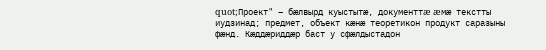quot;Проект" – бæлвырд куыстытæ, документтæ æмæ текстты иудзинад; предмет, объект кæнæ теоретикон продукт саразыны фæнд. Кæддæриддæр баст у сфæлдыстадон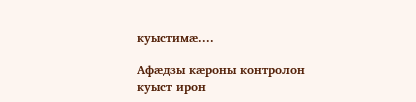куыстимæ....

Афæдзы кæроны контролон куыст ирон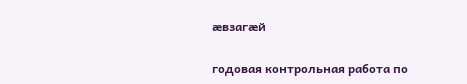æвзагæй

годовая контрольная работа по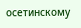осетинскому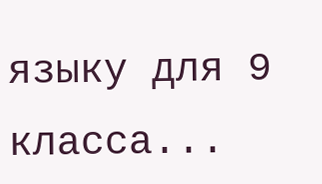языку для 9 класса...